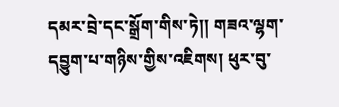དམར་བྲེ་དང་སྒྲོག་གིས་ཏེ།། གཟའ་ལྷག་དབྱུག་པ་གཉིས་གྱིས་འཇིགས། ཕུར་བུ་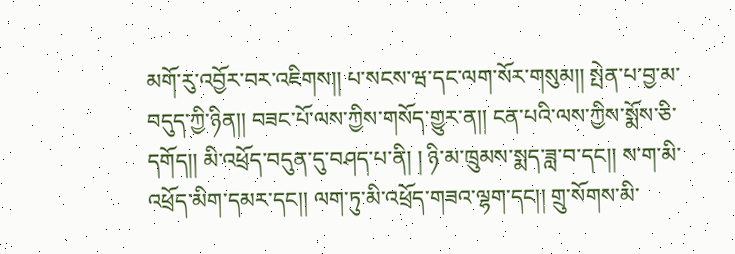མགོ་རུ་འབྱོར་བར་འཇིགས།། པ་སངས་ཝ་དང་ལག་སོར་གསུམ།། སྤེན་པ་བྱ་མ་བདུད་ཀྱི་ཉིན།། བཟང་པོ་ལས་ཀྱིས་གསོད་གྱུར་ན།། ངན་པའི་ལས་ཀྱིས་སྨོས་ཅི་དགོད།། མི་འཕྲོད་བདུན་དུ་བཤད་པ་ནི། ། ཉི་མ་ཁྲུམས་སྨད་ཟླ་བ་དང།། ས་ག་མི་འཕྲོད་མིག་དམར་དང།། ལག་ཏུ་མི་འཕྲོད་གཟའ་ལྷག་དང།། གྲུ་སོགས་མི་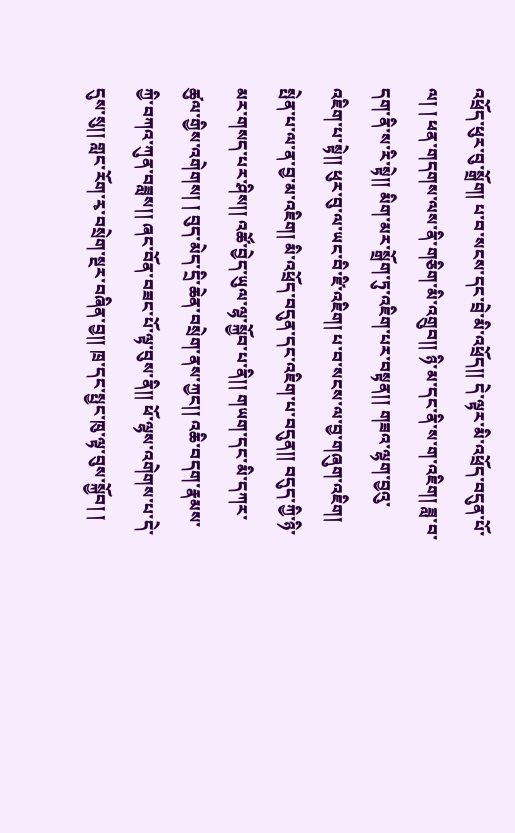འཕྲོད་ཕུར་བུ་སྒྲོག། པ་བ་སངས་དང་བྲེ་མི་འཕྲོད།། དེ་ལྟར་མི་འཕྲོད་བདུན་པོ་ལ། ། ཕན་གདགས་ལས་ནི་གཅིག་མི་འགྲུབ།། ཉི་མ་དང་ནི་ས་ག་འཇིག། ཟླ་བ་དག་ནི་ས་རི་སྟེ།། མིག་མར་སྒྲོག་ཏུ་འཇིག་པར་བསྟན།། གཟའ་ལྷག་བྱའུ་འཇིག་པ་སྟེ།། ཕུར་བུ་ལ་ཡང་བི་ཛི་འཇིག། པ་བ་སངས་ལ་བྱ་གཞུག་འཇིག། སྤེན་པ་ལ་ན་བྱ་མ་འཇིག། མི་འཕྲོད་བདུན་དང་འཇིག་པ་བདུན།། བདུད་ཀྱི་ཉི་མར་གསད་པར་ཤིས།། འཚོ་བྱེད་ཡུལ་ལྷ་སྐྱོབ་པ་ནི།། གཡག་དང་མི་དཀར་ཚུལ་གྱིས་འགེགས། ། བུད་མེད་དྲི་ཆེན་བསྲེག་ནས་ཀྱང།། འཆི་བདག་རྣམས་ཀྱི་བཀའ་ཀུན་བཟླས།། ཞང་བོན་བཟང་པོ་ལྟ་བུས་ནི།། ཕོ་ལྷས་འགེགས་པ་དེ་དུས་སུ།། གླང་རོག་རྭ་བསྲེག་སྔར་བཞིན་བྱ།། ཁྲ་དང་སྤྱང་ཁུ་ལྟ་བུས་སྐྱོབ། །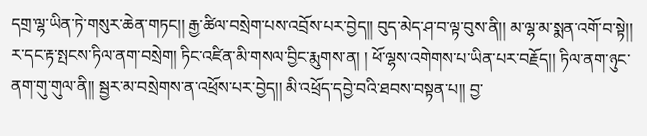དགྲ་ལྷ་ཡིན་ཏེ་གསུར་ཆེན་གཏང།། རྒྱ་ཚིལ་བསྲེག་པས་འབྲོས་པར་བྱེད།། བུད་མེད་ཤ་བ་ལྟ་བུས་ནི།། མ་ལྷ་མ་སྨན་འགོ་བ་སྟེ།། ར་དང་རྟ་སྤངས་ཏིལ་ནག་བསྲེག། ཏིང་འཛིན་མི་གསལ་བྱིང་རྨུགས་ན། ། ཕོ་ལྷས་འགེགས་པ་ཡིན་པར་བརྗོད།། ཏིལ་ནག་ཉུང་ནག་གུ་གུལ་ནི།། སྦྱར་མ་བསྲེགས་ན་འཕྲོས་པར་བྱེད།། མི་འཕྲོད་དབྱེ་བའི་ཐབས་བསྟན་པ།། བྱ་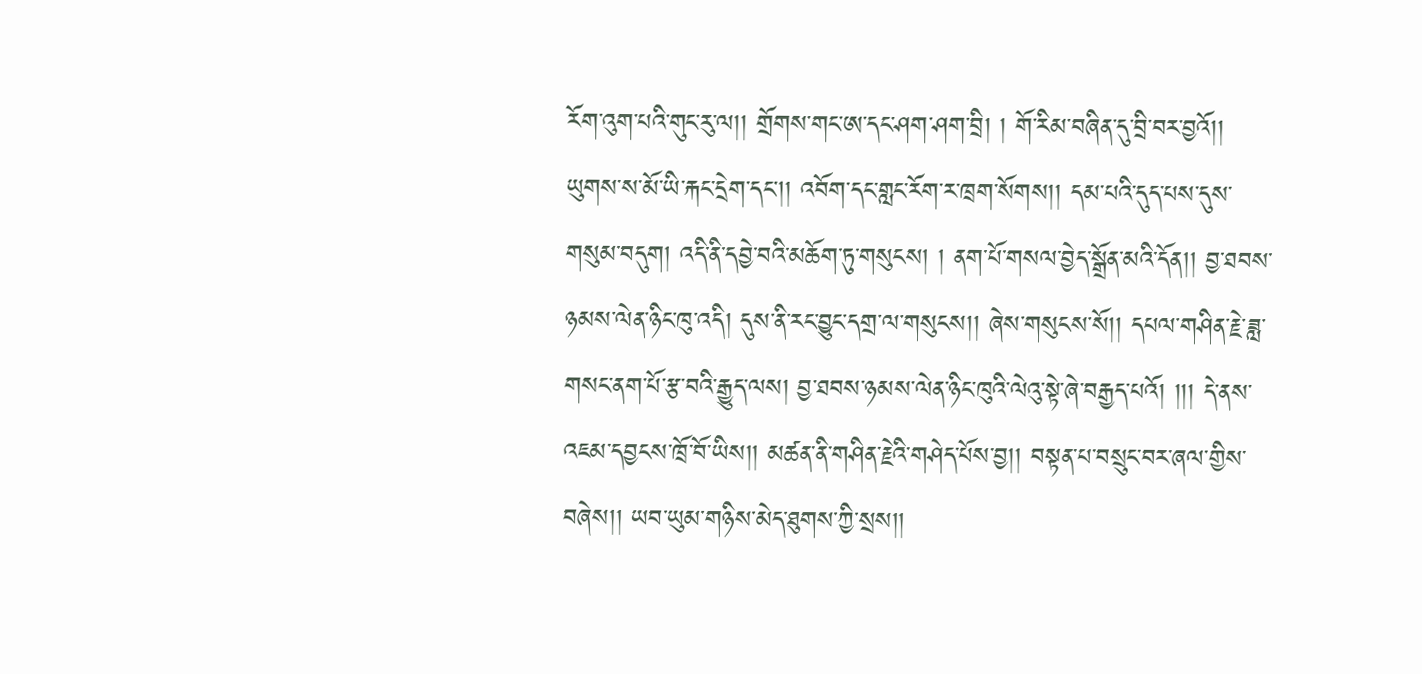རོག་འུག་པའི་གུང་རུ་ལ།། གྲོགས་གང་ཨ་དང་ཤག་ཤག་བྲི། ། གོ་རིམ་བཞིན་དུ་བྲི་བར་བྱའོ།། ཡུགས་ས་མོ་ཡི་རྐང་དྲེག་དང།། འབོག་དང་གླང་རོག་ར་ཁྲག་སོགས།། དམ་པའི་དུད་པས་དུས་གསུམ་བདུག། འདི་ནི་དབྱེ་བའི་མཆོག་ཏུ་གསུངས། ། ནག་པོ་གསལ་བྱེད་སྒྲོན་མའི་དོན།། བྱ་ཐབས་ཉམས་ལེན་ཉིང་ཁུ་འདི། དུས་ནི་རང་བྱུང་དགྲ་ལ་གསུངས།། ཞེས་གསུངས་སོ།། དཔལ་གཤིན་རྗེ་ཟླ་གསང་ནག་པོ་རྩ་བའི་རྒྱུད་ལས། བྱ་ཐབས་ཉམས་ལེན་ཉིང་ཁུའི་ལེའུ་སྟེ་ཞེ་བརྒྱད་པའོ། །།། དེ་ནས་འཇམ་དབྱངས་ཁྲོ་བོ་ཡིས།། མཚན་ནི་གཤིན་རྗེའི་གཤེད་པོས་བྱ།། བསྟན་པ་བསྲུང་བར་ཞལ་གྱིས་བཞེས།། ཡབ་ཡུམ་གཉིས་མེད་ཐུགས་ཀྱི་སྲས།།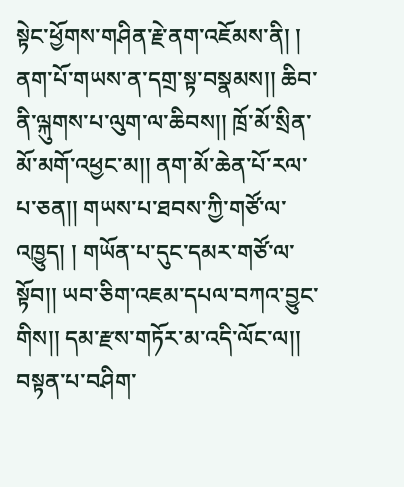སྟེང་ཕྱོགས་གཤིན་རྗེ་ནག་འཇོམས་ནི། ། ནག་པོ་གཡས་ན་དགྲ་སྟ་བསྣམས།། ཆིབ་ནི་ལྐུགས་པ་ལུག་ལ་ཆིབས།། ཁྲོ་མོ་སྲིན་མོ་མགོ་འཕྱང་མ།། ནག་མོ་ཆེན་པོ་རལ་པ་ཅན།། གཡས་པ་ཐབས་ཀྱི་གཙོ་ལ་འཁྱུད། ། གཡོན་པ་དུང་དམར་གཙོ་ལ་སྟོབ།། ཡབ་ཅིག་འཇམ་དཔལ་བཀའ་བྱུང་གིས།། དམ་རྫས་གཏོར་མ་འདི་ལོང་ལ།། བསྟན་པ་བཤིག་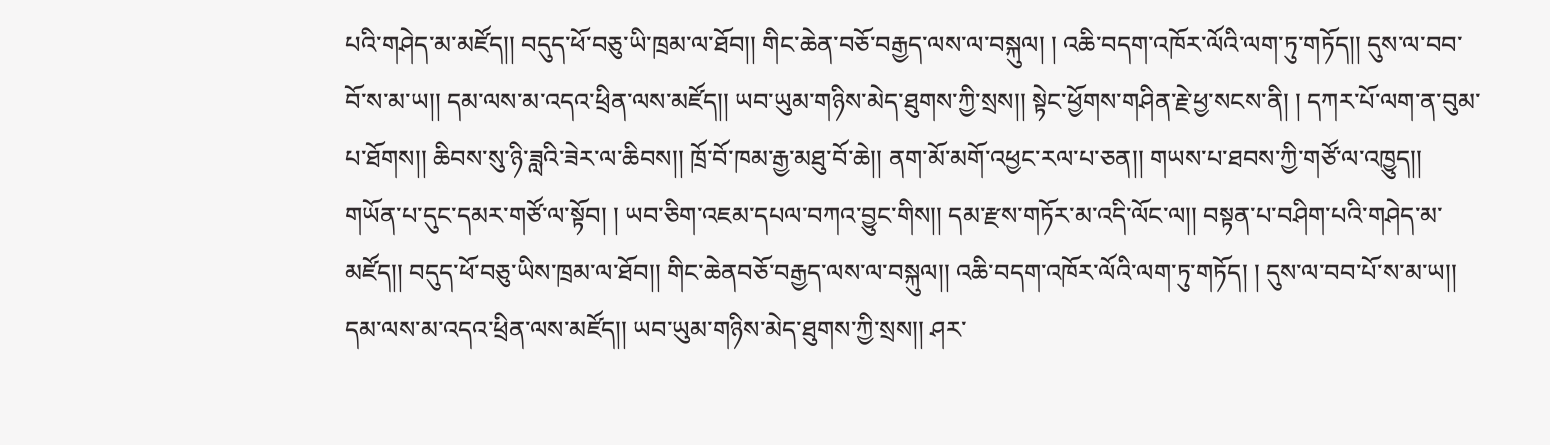པའི་གཤེད་མ་མཛོད།། བདུད་ཕོ་བཅུ་ཡི་ཁྲམ་ལ་ཐོབ།། གིང་ཆེན་བཅོ་བརྒྱད་ལས་ལ་བསྐུལ། ། འཆི་བདག་འཁོར་ལོའི་ལག་ཏུ་གཏོད།། དུས་ལ་བབ་བོ་ས་མ་ཡ།། དམ་ལས་མ་འདའ་ཕྲིན་ལས་མཛོད།། ཡབ་ཡུམ་གཉིས་མེད་ཐུགས་ཀྱི་སྲས།། སྟེང་ཕྱོགས་གཤིན་རྗེ་ཕྱ་སངས་ནི། ། དཀར་པོ་ལག་ན་བུམ་པ་ཐོགས།། ཆིབས་སུ་ཉི་ཟླའི་ཟེར་ལ་ཆིབས།། ཁྲོ་བོ་ཁམ་རྒྱ་མཐུ་བོ་ཆེ།། ནག་མོ་མགོ་འཕྱང་རལ་པ་ཅན།། གཡས་པ་ཐབས་ཀྱི་གཙོ་ལ་འཁྱུད།། གཡོན་པ་དུང་དམར་གཙོ་ལ་སྟོབ། ། ཡབ་ཅིག་འཇམ་དཔལ་བཀའ་བྱུང་གིས།། དམ་རྫས་གཏོར་མ་འདི་ལོང་ལ།། བསྟན་པ་བཤིག་པའི་གཤེད་མ་མཛོད།། བདུད་ཕོ་བཅུ་ཡིས་ཁྲམ་ལ་ཐོབ།། གིང་ཆེནབཅོ་བརྒྱད་ལས་ལ་བསྐུལ།། འཆི་བདག་འཁོར་ལོའི་ལག་ཏུ་གཏོད། ། དུས་ལ་བབ་པོ་ས་མ་ཡ།། དམ་ལས་མ་འདའ་ཕྲིན་ལས་མཛོད།། ཡབ་ཡུམ་གཉིས་མེད་ཐུགས་ཀྱི་སྲས།། ཤར་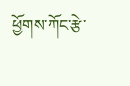ཕྱོགས་ཀོང་རྩེ་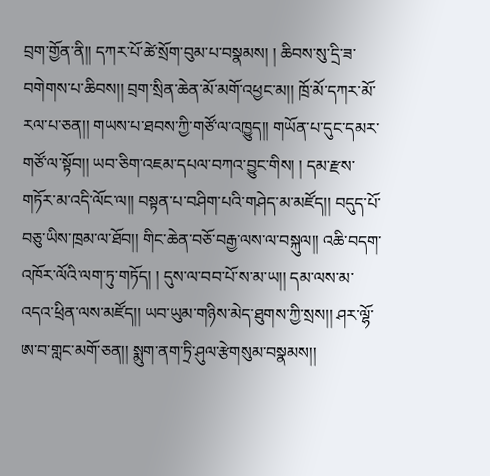བྲག་གྱོན་ནི།། དཀར་པོ་ཚེ་སྲོག་བུམ་པ་བསྣམས། ། ཆིབས་སུ་དྲི་ཟ་བགེགས་པ་ཆིབས།། བྲག་སྲིན་ཆེན་མོ་མགོ་འཕྱང་མ།། ཁྲོ་མོ་དཀར་མོ་རལ་པ་ཅན།། གཡས་པ་ཐབས་ཀྱི་གཙོ་ལ་འཁྱུད།། གཡོན་པ་དུང་དམར་གཙོ་ལ་སྟོབ།། ཡབ་ཅིག་འཇམ་དཔལ་བཀའ་བྱུང་གིས། ། དམ་རྫས་གཏོར་མ་འདི་ལོང་ལ།། བསྟན་པ་བཤིག་པའི་གཤེད་མ་མཛོད།། བདུད་པོ་བཅུ་ཡིས་ཁྲམ་ལ་ཐོབ།། གིང་ཆེན་བཅོ་བརྒྱ་ལས་ལ་བསྐུལ།། འཆི་བདག་འཁོར་ལོའི་ལག་ཏུ་གཏོད། ། དུས་ལ་བབ་པོ་ས་མ་ཡ།། དམ་ལས་མ་འདའ་ཕྲིན་ལས་མཛོད།། ཡབ་ཡུམ་གཉིས་མེད་ཐུགས་ཀྱི་སྲས།། ཤར་ལྷོ་ཨ་བ་གླང་མགོ་ཅན།། སྨུག་ནག་ཏྲི་ཤུལ་རྩེགསུམ་བསྣམས།།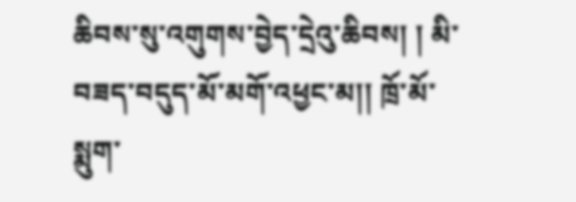ཆིབས་སུ་འགུགས་བྱེད་དྲེའུ་ཆིབས། ། མི་བཟད་བདུད་མོ་མགོ་འཕྱང་མ།། ཁྲོ་མོ་སྨུག་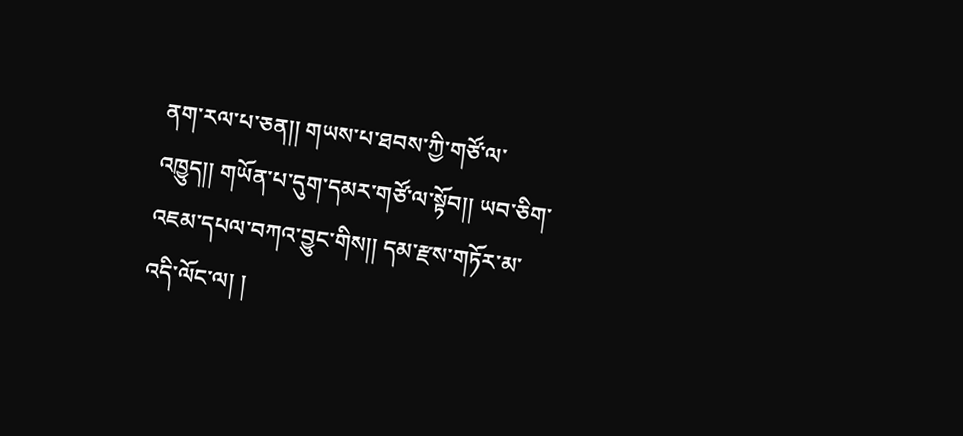ནག་རལ་པ་ཅན།། གཡས་པ་ཐབས་ཀྱི་གཙོ་ལ་འཁྱུད།། གཡོན་པ་དུག་དམར་གཙོ་ལ་སྟོབ།། ཡབ་ཅིག་འཇམ་དཔལ་བཀའ་བྱུང་གིས།། དམ་རྫས་གཏོར་མ་འདི་ལོང་ལ། །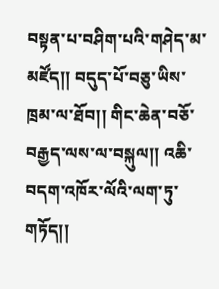བསྟན་པ་བཤིག་པའི་གཤེད་མ་མཛོད།། བདུད་པོ་བཅུ་ཡིས་ཁྲམ་ལ་ཐོབ།། གིང་ཆེན་བཅོ་བརྒྱད་ལས་ལ་བསྐུལ།། འཆི་བདག་འཁོར་ལོའི་ལག་ཏུ་གཏོད།།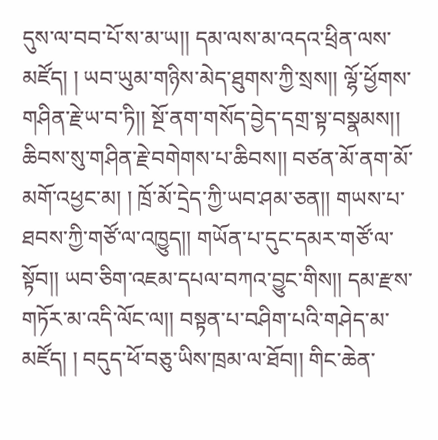དུས་ལ་བབ་པོ་ས་མ་ཡ།། དམ་ལས་མ་འདའ་ཕྲིན་ལས་མཛོད། ། ཡབ་ཡུམ་གཉིས་མེད་ཐུགས་ཀྱི་སྲས།། ལྷོ་ཕྱོགས་གཤིན་རྗེ་ཡ་བ་ཏི།། སྔོ་ནག་གསོད་བྱེད་དགྲ་སྟ་བསྣམས།། ཆིབས་སུ་གཤིན་རྗེ་བགེགས་པ་ཆིབས།། བཙན་མོ་ནག་མོ་མགོ་འཕྱང་མ། ། ཁྲོ་མོ་དྲེད་ཀྱི་ཡབ་ཤམ་ཅན།། གཡས་པ་ཐབས་ཀྱི་གཙོ་ལ་འཁྱུད།། གཡོན་པ་དུང་དམར་གཙོ་ལ་སྟོབ།། ཡབ་ཅིག་འཇམ་དཔལ་བཀའ་བྱུང་གིས།། དམ་རྫས་གཏོར་མ་འདི་ལོང་ལ།། བསྟན་པ་བཤིག་པའི་གཤེད་མ་མཛོད། ། བདུད་ཕོ་བཅུ་ཡིས་ཁྲམ་ལ་ཐོབ།། གིང་ཆེན་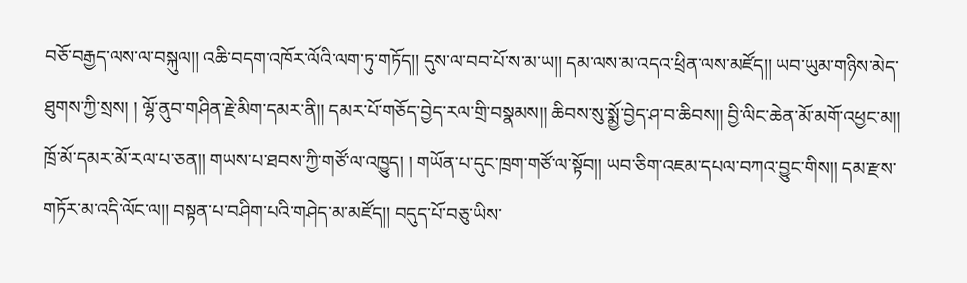བཅོ་བརྒྱད་ལས་ལ་བསྐུལ།། འཆི་བདག་འཁོར་ལོའི་ལག་ཏུ་གཏོད།། དུས་ལ་བབ་པོ་ས་མ་ཡ།། དམ་ལས་མ་འདའ་ཕྲིན་ལས་མཛོད།། ཡབ་ཡུམ་གཉིས་མེད་ཐུགས་ཀྱི་སྲས། ། ལྷོ་ནུབ་གཤིན་རྗེ་མིག་དམར་ནི།། དམར་པོ་གཅོད་བྱེད་རལ་གྲི་བསྣམས།། ཆིབས་སུ་སྨྱོ་བྱེད་ཤ་བ་ཆིབས།། བྱི་ལིང་ཆེན་མོ་མགོ་འཕྱང་མ།། ཁྲོ་མོ་དམར་མོ་རལ་པ་ཅན།། གཡས་པ་ཐབས་ཀྱི་གཙོ་ལ་འཁྱུད། ། གཡོན་པ་དུང་ཁྲག་གཙོ་ལ་སྟོབ།། ཡབ་ཅིག་འཇམ་དཔལ་བཀའ་བྱུང་གིས།། དམ་རྫས་གཏོར་མ་འདི་ལོང་ལ།། བསྟན་པ་བཤིག་པའི་གཤེད་མ་མཛོད།། བདུད་པོ་བཅུ་ཡིས་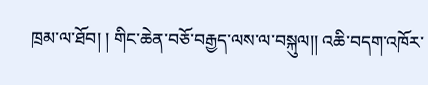ཁྲམ་ལ་ཐོབ། ། གིང་ཆེན་བཅོ་བརྒྱད་ལས་ལ་བསྐུལ།། འཆི་བདག་འཁོར་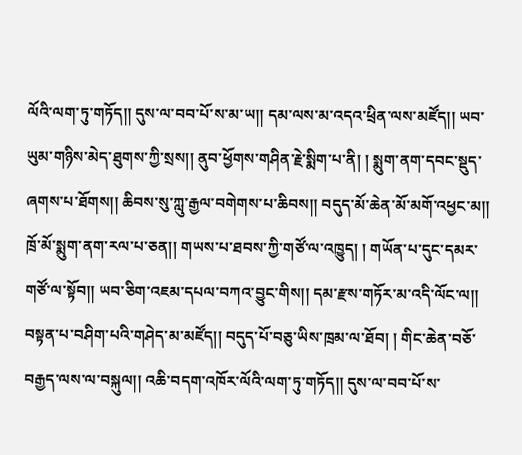ལོའི་ལག་ཏུ་གཏོད།། དུས་ལ་བབ་པོ་ས་མ་ཡ།། དམ་ལས་མ་འདའ་ཕྲིན་ལས་མཛོད།། ཡབ་ཡུམ་གཉིས་མེད་ཐུགས་ཀྱི་སྲས།། ནུབ་ཕྱོགས་གཤིན་རྗེ་སྨིག་པ་ནི། ། སྨུག་ནག་དབང་སྡུད་ཞགས་པ་ཐོགས།། ཆིབས་སུ་ཀླུ་རྒྱལ་བགེགས་པ་ཆིབས།། བདུད་མོ་ཆེན་མོ་མགོ་འཕྱང་མ།། ཁྲོ་མོ་སྨུག་ནག་རལ་པ་ཅན།། གཡས་པ་ཐབས་ཀྱི་གཙོ་ལ་འཁྱུད། ། གཡོན་པ་དུང་དམར་གཙོ་ལ་སྟོབ།། ཡབ་ཅིག་འཇམ་དཔལ་བཀའ་བྱུང་གིས།། དམ་རྫས་གཏོར་མ་འདི་ལོང་ལ།། བསྟན་པ་བཤིག་པའི་གཤེད་མ་མཛོད།། བདུད་པོ་བཅུ་ཡིས་ཁྲམ་ལ་ཐོབ། ། གིང་ཆེན་བཅོ་བརྒྱད་ལས་ལ་བསྐུལ།། འཆི་བདག་འཁོར་ལོའི་ལག་ཏུ་གཏོད།། དུས་ལ་བབ་པོ་ས་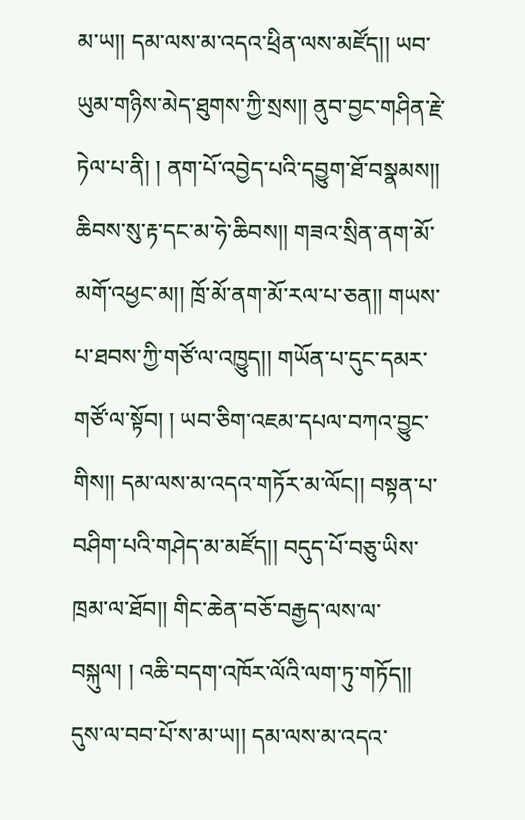མ་ཡ།། དམ་ལས་མ་འདའ་ཕྲིན་ལས་མཛོད།། ཡབ་ཡུམ་གཉིས་མེད་ཐུགས་ཀྱི་སྲས།། ནུབ་བྱང་གཤིན་རྗེ་ཏེལ་པ་ནི། ། ནག་པོ་འབྱེད་པའི་དབྱུག་ཐོ་བསྣམས།། ཆིབས་སུ་རྟ་དང་མ་ཧེ་ཆིབས།། གཟའ་སྲིན་ནག་མོ་མགོ་འཕྱང་མ།། ཁྲོ་མོ་ནག་མོ་རལ་པ་ཅན།། གཡས་པ་ཐབས་ཀྱི་གཙོ་ལ་འཁྱུད།། གཡོན་པ་དུང་དམར་གཙོ་ལ་སྟོབ། ། ཡབ་ཅིག་འཇམ་དཔལ་བཀའ་བྱུང་གིས།། དམ་ལས་མ་འདའ་གཏོར་མ་ལོང།། བསྟན་པ་བཤིག་པའི་གཤེད་མ་མཛོད།། བདུད་པོ་བཅུ་ཡིས་ཁྲམ་ལ་ཐོབ།། གིང་ཆེན་བཅོ་བརྒྱད་ལས་ལ་བསྐུལ། ། འཆི་བདག་འཁོར་ལོའི་ལག་ཏུ་གཏོད།། དུས་ལ་བབ་པོ་ས་མ་ཡ།། དམ་ལས་མ་འདའ་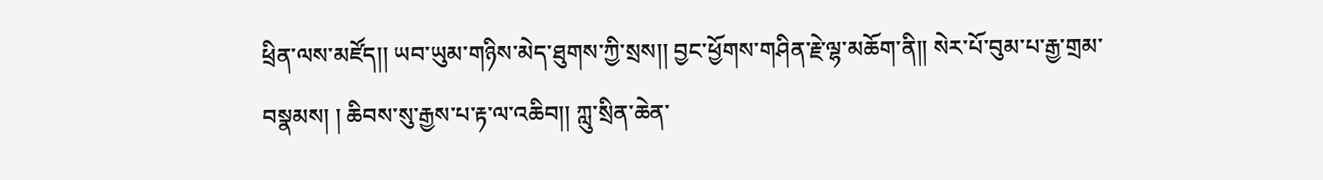ཕྲིན་ལས་མཛོད།། ཡབ་ཡུམ་གཉིས་མེད་ཐུགས་ཀྱི་སྲས།། བྱང་ཕྱོགས་གཤིན་རྗེ་ལྷ་མཆོག་ནི།། སེར་པོ་བུམ་པ་རྒྱ་གྲམ་བསྣམས། ། ཆིབས་སུ་རྒྱས་པ་རྟ་ལ་འཆིབ།། ཀླུ་སྲིན་ཆེན་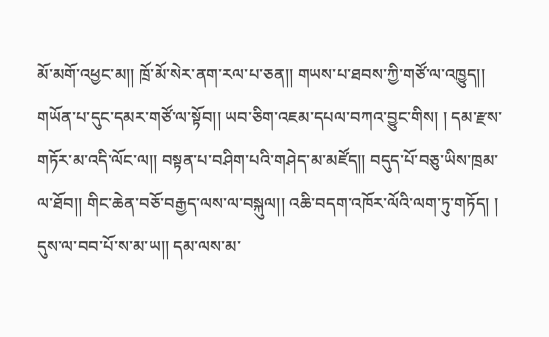མོ་མགོ་འཕྱང་མ།། ཁྲོ་མོ་སེར་ནག་རལ་པ་ཅན།། གཡས་པ་ཐབས་ཀྱི་གཙོ་ལ་འཁྱུད།། གཡོན་པ་དུང་དམར་གཙོ་ལ་སྟོབ།། ཡབ་ཅིག་འཇམ་དཔལ་བཀའ་བྱུང་གིས། ། དམ་རྫས་གཏོར་མ་འདི་ལོང་ལ།། བསྟན་པ་བཤིག་པའི་གཤེད་མ་མཛོད།། བདུད་པོ་བཅུ་ཡིས་ཁྲམ་ལ་ཐོབ།། གིང་ཆེན་བཅོ་བརྒྱད་ལས་ལ་བསྐུལ།། འཆི་བདག་འཁོར་ལོའི་ལག་ཏུ་གཏོད། ། དུས་ལ་བབ་པོ་ས་མ་ཡ།། དམ་ལས་མ་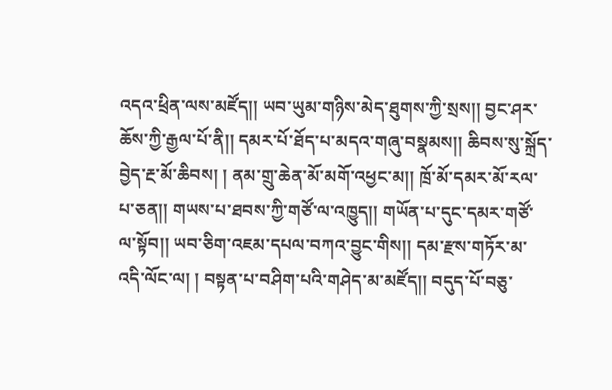འདའ་ཕྲིན་ལས་མཛོད།། ཡབ་ཡུམ་གཉིས་མེད་ཐུགས་ཀྱི་སྲས།། བྱང་ཤར་ཆོས་ཀྱི་རྒྱལ་པོ་ནི།། དམར་པོ་ཐོད་པ་མདའ་གཞུ་བསྣམས།། ཆིབས་སུ་སྐྲོད་བྱེད་རྔ་མོ་ཆིབས། ། ནམ་གྲུ་ཆེན་མོ་མགོ་འཕྱང་མ།། ཁྲོ་མོ་དམར་མོ་རལ་པ་ཅན།། གཡས་པ་ཐབས་ཀྱི་གཙོ་ལ་འཁྱུད།། གཡོན་པ་དུང་དམར་གཙོ་ལ་སྟོབ།། ཡབ་ཅིག་འཇམ་དཔལ་བཀའ་བྱུང་གིས།། དམ་རྫས་གཏོར་མ་འདི་ལོང་ལ། ། བསྟན་པ་བཤིག་པའི་གཤེད་མ་མཛོད།། བདུད་པོ་བཅུ་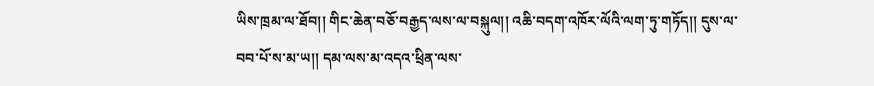ཡིས་ཁྲམ་ལ་ཐོབ།། གིང་ཆེན་བཅོ་བརྒྱད་ལས་ལ་བསྐུལ།། འཆི་བདག་འཁོར་ལོའི་ལག་ཏུ་གཏོད།། དུས་ལ་བབ་པོ་ས་མ་ཡ།། དམ་ལས་མ་འདའ་ཕྲིན་ལས་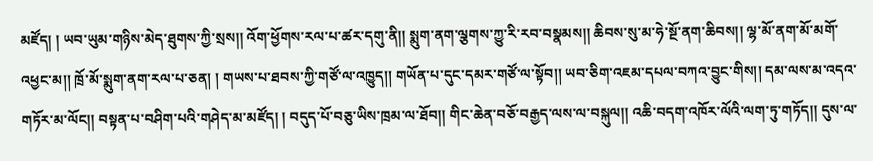མཛོད། ། ཡབ་ཡུམ་གཉིས་མེད་ཐུགས་ཀྱི་སྲས།། འོག་ཕྱོགས་རལ་པ་ཚར་དགུ་ནི།། སྨུག་ནག་ལྕགས་ཀྱུ་རི་རབ་བསྣམས།། ཆིབས་སུ་མ་ཧེ་སྔོ་ནག་ཆིབས།། ལྷ་མོ་ནག་མོ་མགོ་འཕྱང་མ།། ཁྲོ་མོ་སྨུག་ནག་རལ་པ་ཅན། ། གཡས་པ་ཐབས་ཀྱི་གཙོ་ལ་འཁྱུད།། གཡོན་པ་དུང་དམར་གཙོ་ལ་སྟོབ།། ཡབ་ཅིག་འཇམ་དཔལ་བཀའ་བྱུང་གིས།། དམ་ལས་མ་འདའ་གཏོར་མ་ལོང།། བསྟན་པ་བཤིག་པའི་གཤེད་མ་མཛོད། ། བདུད་པོ་བཅུ་ཡིས་ཁྲམ་ལ་ཐོབ།། གིང་ཆེན་བཅོ་བརྒྱད་ལས་ལ་བསྐུལ།། འཆི་བདག་འཁོར་ལོའི་ལག་ཏུ་གཏོད།། དུས་ལ་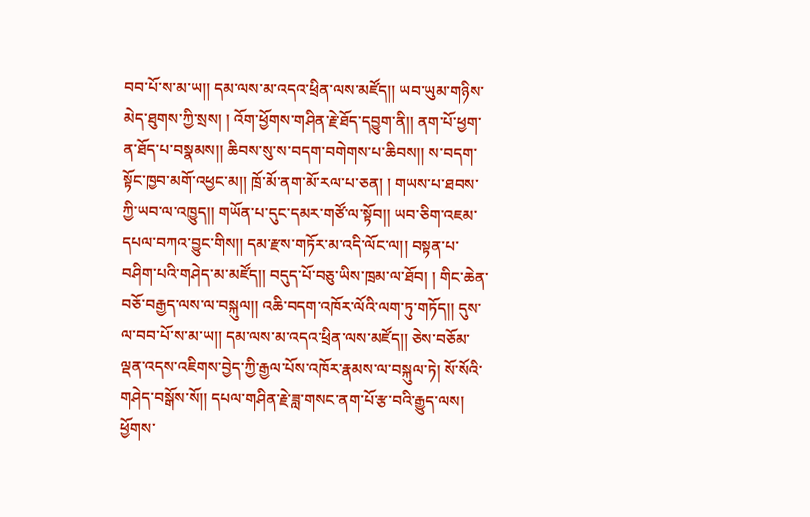བབ་པོ་ས་མ་ཡ།། དམ་ལས་མ་འདའ་ཕྲིན་ལས་མཛོད།། ཡབ་ཡུམ་གཉིས་མེད་ཐུགས་ཀྱི་སྲས། ། འོག་ཕྱོགས་གཤིན་རྗེ་ཐོད་དབྱུག་ནི།། ནག་པོ་ཕྱག་ན་ཐོད་པ་བསྣམས།། ཆིབས་སུ་ས་བདག་བགེགས་པ་ཆིབས།། ས་བདག་སྟོང་ཁྱབ་མགོ་འཕྱང་མ།། ཁྲོ་མོ་ནག་མོ་རལ་པ་ཅན། ། གཡས་པ་ཐབས་ཀྱི་ཡབ་ལ་འཁྱུད།། གཡོན་པ་དུང་དམར་གཙོ་ལ་སྟོབ།། ཡབ་ཅིག་འཇམ་དཔལ་བཀའ་བྱུང་གིས།། དམ་རྫས་གཏོར་མ་འདི་ལོང་ལ།། བསྟན་པ་བཤིག་པའི་གཤེད་མ་མཛོད།། བདུད་པོ་བཅུ་ཡིས་ཁྲམ་ལ་ཐོབ། ། གིང་ཆེན་བཅོ་བརྒྱད་ལས་ལ་བསྐུལ།། འཆི་བདག་འཁོར་ལོའི་ལག་ཏུ་གཏོད།། དུས་ལ་བབ་པོ་ས་མ་ཡ།། དམ་ལས་མ་འདའ་ཕྲིན་ལས་མཛོད།། ཅེས་བཅོམ་ལྡན་འདས་འཇིགས་བྱེད་ཀྱི་རྒྱལ་པོས་འཁོར་རྣམས་ལ་བསྐུལ་ཏེ། སོ་སོའི་གཤེད་བསྒོས་སོ།། དཔལ་གཤིན་རྗེ་ཟླ་གསང་ནག་པོ་རྩ་བའི་རྒྱུད་ལས། ཕྱོགས་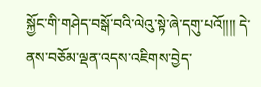སྐྱོང་གི་གཤེད་བསྒོ་བའི་ལེའུ་སྟེ་ཞེ་དགུ་པའོ།།།། དེ་ནས་བཅོམ་ལྡན་འདས་འཇིགས་བྱེད་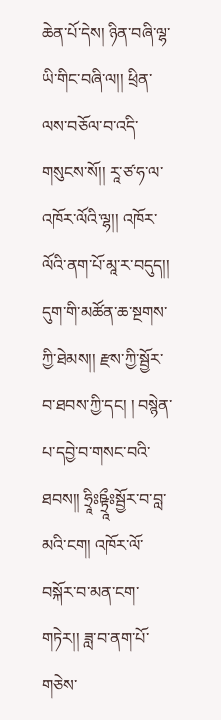ཆེན་པོ་དེས། ཉིན་བཞི་ལྷ་ཡི་གིང་བཞི་ལ།། ཕྲིན་ལས་བཅོལ་བ་འདི་གསུངས་སོ།། རཱ་ཙ་ཧ་ལ་འཁོར་ལོའི་ལྷ།། འཁོར་ལོའི་ནག་པོ་མཱ་ར་བདུད།། དུག་གི་མཚོན་ཆ་སྔགས་ཀྱི་ཐེམས།། རྫས་ཀྱི་སྦྱོར་བ་ཐབས་ཀྱི་དང། ། བསྙེན་པ་དབྱེ་བ་གསང་བའི་ཐབས།། ཧྲཱིཿཥྟྲཱྀཿསྦྱོར་བ་བླ་མའི་ངག། འཁོར་ལོ་བསྐོར་བ་མན་ངག་གཏེར།། ཟླ་བ་ནག་པོ་གཅེས་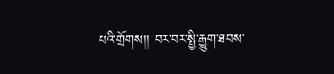པའི་གྲོགས།། བར་བར་སྤྱི་རྒྱུག་ཐབས་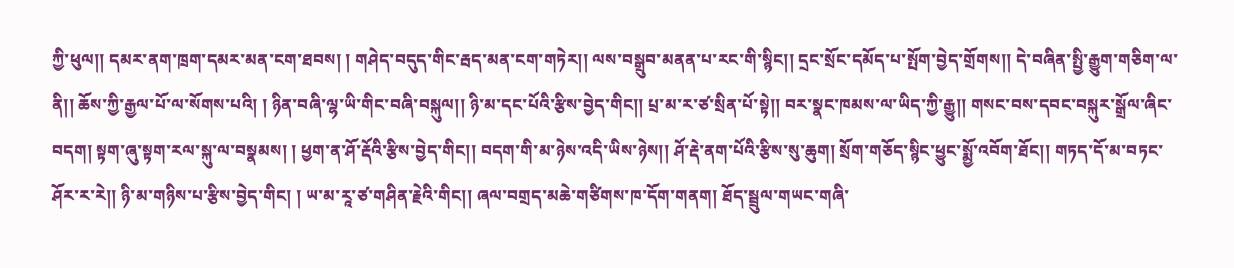ཀྱི་ཕུལ།། དམར་ནག་ཁྲག་དམར་མན་ངག་ཐབས། ། གཤེད་བདུད་གིང་རྦད་མན་ངག་གཏེར།། ལས་བསྒྲུབ་མནན་པ་རང་གི་སྙིང།། དྲང་སྲོང་དམོད་པ་སྤོག་བྱེད་གྲོགས།། དེ་བཞིན་སྤྱི་རྒྱུག་གཅིག་ལ་ནི།། ཆོས་ཀྱི་རྒྱལ་པོ་ལ་སོགས་པའི། ། ཉིན་བཞི་ལྷ་ཡི་གིང་བཞི་བསྐུལ།། ཉི་མ་དང་པོའི་རྩིས་བྱེད་གིང།། པྲ་མ་ར་ཙ་སྲིན་པོ་སྟེ།། བར་སྣང་ཁམས་ལ་ཡིད་ཀྱི་རྒྱུ།། གསང་བས་དབང་བསྐུར་སྒྲོལ་ཞིང་བདག། སྟག་ཞུ་སྟག་རལ་སྐུ་ལ་བསྣམས། ། ཕྱག་ན་ཤོ་རྡོའི་རྩིས་བྱེད་གིང།། བདག་གི་མ་ཉེས་འདི་ཡིས་ཉེས།། ཤོ་རྡེ་ནག་པོའི་རྩིས་སུ་ཆུག། སྲོག་གཅོད་སྙིང་ཕྱུང་སྨྱོ་འབོག་ཐོང།། གཏད་དོ་མ་བཏང་ཤོར་ར་རེ།། ཉི་མ་གཉིས་པ་རྩིས་བྱེད་གིང། ། ཡ་མ་རཱ་ཙ་གཤིན་རྗེའི་གིང།། ཞལ་བགྲད་མཆེ་གཙིགས་ཁ་དོག་གནག། ཐོད་སྦྲུལ་གཡང་གཞི་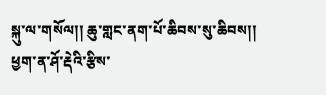སྐུ་ལ་གསོལ།། ཆུ་གླང་ནག་པོ་ཆིབས་སུ་ཆིབས།། ཕྱག་ན་ཤོ་རྡེའི་རྩིས་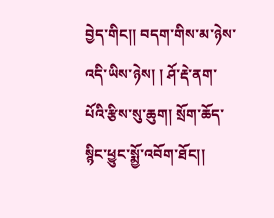བྱེད་གིང།། བདག་གིས་མ་ཉེས་འདི་ཡིས་ཉེས། ། ཤོ་རྡེ་ནག་པོའི་རྩིས་སུ་ཆུག། སྲོག་ཆོད་སྙིང་ཕྱུང་སྨྱོ་འབོག་ཐོང།།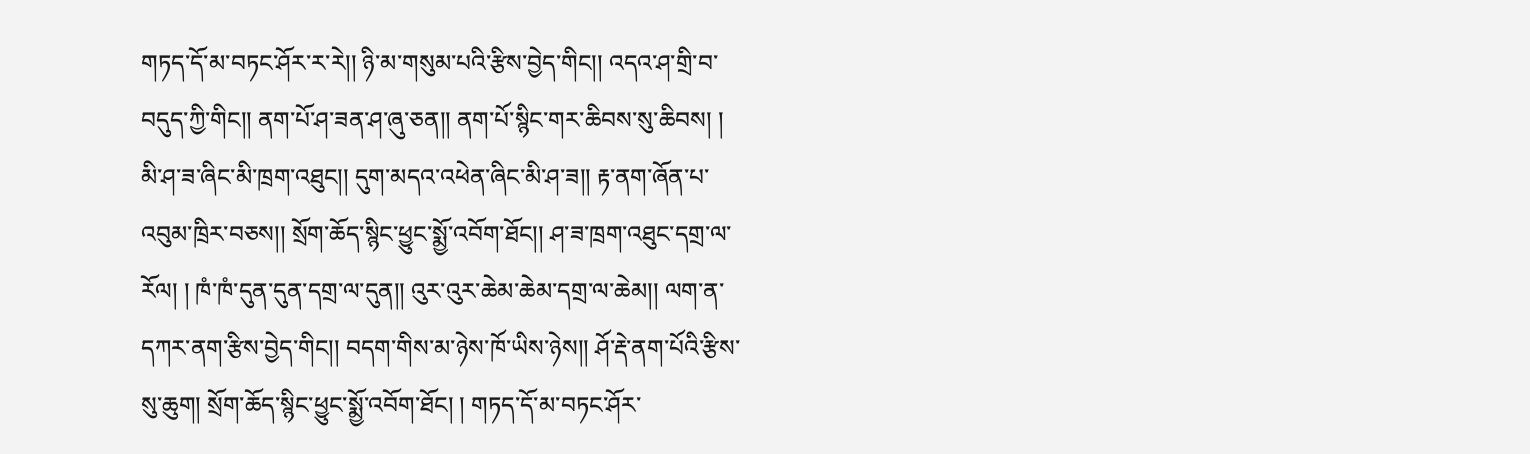གཏད་དོ་མ་བཏང་ཤོར་ར་རེ།། ཉི་མ་གསུམ་པའི་རྩིས་བྱེད་གིང།། འདའ་ཤ་གྲི་བ་བདུད་ཀྱི་གིང།། ནག་པོ་ཤ་ཟན་ཤ་ཞུ་ཅན།། ནག་པོ་སྙིང་གར་ཆིབས་སུ་ཆིབས། ། མི་ཤ་ཟ་ཞིང་མི་ཁྲག་འཐུང།། དུག་མདའ་འཕེན་ཞིང་མི་ཤ་ཟ།། རྟ་ནག་ཞོན་པ་འབུམ་ཁྲིར་བཅས།། སྲོག་ཆོད་སྙིང་ཕྱུང་སྨྱོ་འབོག་ཐོང།། ཤ་ཟ་ཁྲག་འཐུང་དགྲ་ལ་རོལ། ། ཁཾ་ཁཾ་དུན་དུན་དགྲ་ལ་དུན།། འུར་འུར་ཆེམ་ཆེམ་དགྲ་ལ་ཆེམ།། ལག་ན་དཀར་ནག་རྩིས་བྱེད་གིང།། བདག་གིས་མ་ཉེས་ཁོ་ཡིས་ཉེས།། ཤོ་རྡེ་ནག་པོའི་རྩིས་སུ་ཆུག། སྲོག་ཆོད་སྙིང་ཕྱུང་སྨྱོ་འབོག་ཐོང། ། གཏད་དོ་མ་བཏང་ཤོར་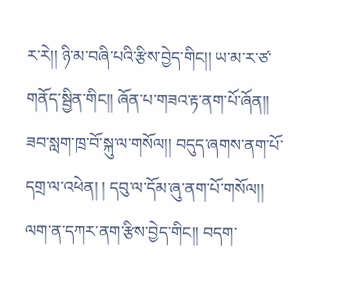ར་རེ།། ཉི་མ་བཞི་པའི་རྩིས་བྱེད་གིང།། ཡ་མ་ར་ཙ་གནོད་སྦྱིན་གིང།། ཞོན་པ་གཟའ་རྟ་ནག་པོ་ཞོན།། ཟབ་སླག་ཁྲ་བོ་སྐུ་ལ་གསོལ།། བདུད་ཞགས་ནག་པོ་དགྲ་ལ་འཕེན། ། དབུ་ལ་དོམ་ཞུ་ནག་པོ་གསོལ།། ལག་ན་དཀར་ནག་རྩིས་བྱེད་གིང།། བདག་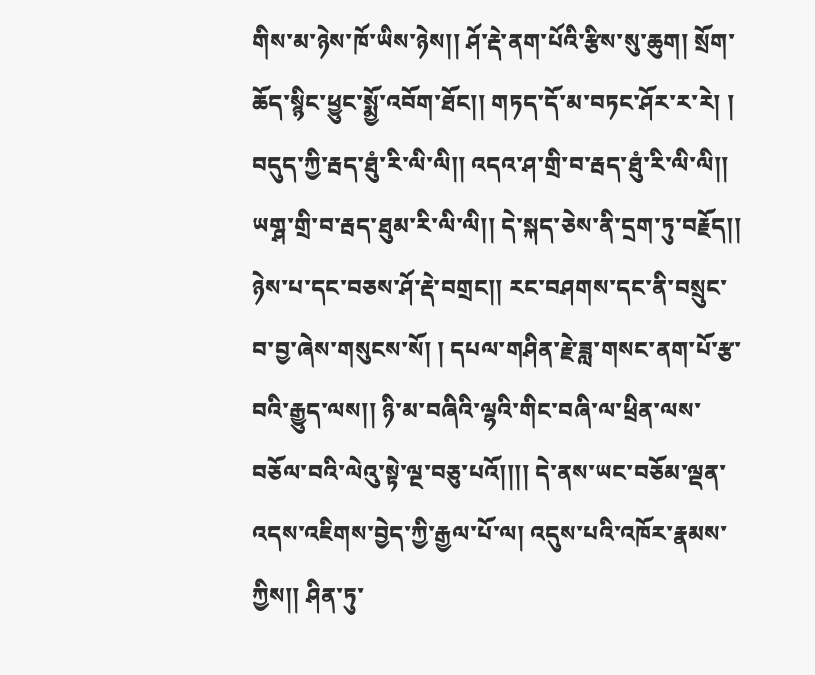གིས་མ་ཉེས་ཁོ་ཡིས་ཉེས།། ཤོ་རྡེ་ནག་པོའི་རྩིས་སུ་ཆུག། སྲོག་ཆོད་སྙིང་ཕྱུང་སྨྱོ་འབོག་ཐོང།། གཏད་དོ་མ་བཏང་ཤོར་ར་རེ། ། བདུད་ཀྱི་རྦད་ཐུཾ་རི་ལི་ལི།། འདའ་ཤ་གྲི་བ་རྦད་ཐུཾ་རི་ལི་ལི།། ཡགྴ་གྲི་བ་རྦད་ཐུམ་རི་ལི་ལི།། དེ་སྐད་ཅེས་ནི་དྲག་ཏུ་བརྗོད།། ཉེས་པ་དང་བཅས་ཤོ་རྡེ་བགྲང།། རང་བཤགས་དང་ནི་བསྲུང་བ་བྱ་ཞེས་གསུངས་སོ། ། དཔལ་གཤིན་རྗེ་ཟླ་གསང་ནག་པོ་རྩ་བའི་རྒྱུད་ལས།། ཉི་མ་བཞིའི་ལྷའི་གིང་བཞི་ལ་ཕྲིན་ལས་བཅོལ་བའི་ལེའུ་སྟེ་ལྔ་བཅུ་པའོ།།།། དེ་ནས་ཡང་བཅོམ་ལྡན་འདས་འཇིགས་བྱེད་ཀྱི་རྒྱལ་པོ་ལ། འདུས་པའི་འཁོར་རྣམས་ཀྱིས།། ཤིན་ཏུ་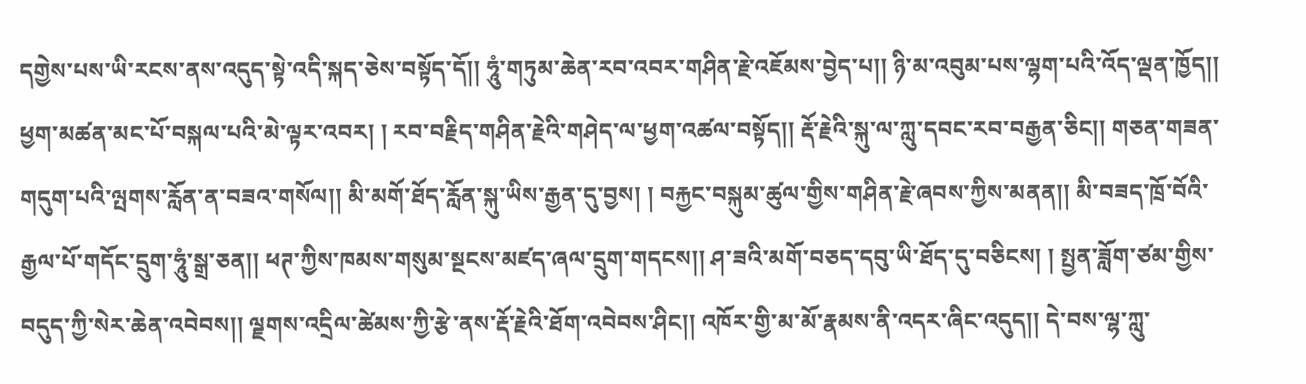དགྱེས་པས་ཡི་རངས་ནས་འདུད་སྟེ་འདི་སྐད་ཅེས་བསྟོད་དོ།། ཧཱུཾ་གཏུམ་ཆེན་རབ་འབར་གཤིན་རྗེ་འཇོམས་བྱེད་པ།། ཉི་མ་འབུམ་པས་ལྷག་པའི་འོད་ལྡན་ཁྱོད།། ཕྱག་མཚན་མང་པོ་བསྐལ་པའི་མེ་ལྟར་འབར། ། རབ་བརྗིད་གཤིན་རྗེའི་གཤེད་ལ་ཕྱག་འཚལ་བསྟོད།། རྡོ་རྗེའི་སྐུ་ལ་ཀླུ་དབང་རབ་བརྒྱན་ཅིང།། གཅན་གཟན་གདུག་པའི་ལྤགས་རློན་ན་བཟའ་གསོལ།། མི་མགོ་ཐོད་རློན་སྐུ་ཡིས་རྒྱན་དུ་བྱས། ། བརྐྱང་བསྐུམ་ཚུལ་གྱིས་གཤིན་རྗེ་ཞབས་ཀྱིས་མནན།། མི་བཟད་ཁྲོ་བོའི་རྒྱལ་པོ་གདོང་དྲུག་ཧཱུཾ་སྒྲ་ཅན།། ཕཊ་ཀྱིས་ཁམས་གསུམ་སྔངས་མཛད་ཞལ་དྲུག་གདངས།། ཤ་ཟའི་མགོ་བཅད་དབུ་ཡི་ཐོད་དུ་བཅིངས། ། སྤྱན་ཟློག་ཙམ་གྱིས་བདུད་ཀྱི་སེར་ཆེན་འབེབས།། ལྗགས་འདྲིལ་ཚེམས་ཀྱི་རྩེ་ནས་རྡོ་རྗེའི་ཐོག་འབེབས་ཤིང།། འཁོར་གྱི་མ་མོ་རྣམས་ནི་འདར་ཞིང་འདུད།། དེ་བས་ལྷ་ཀླུ་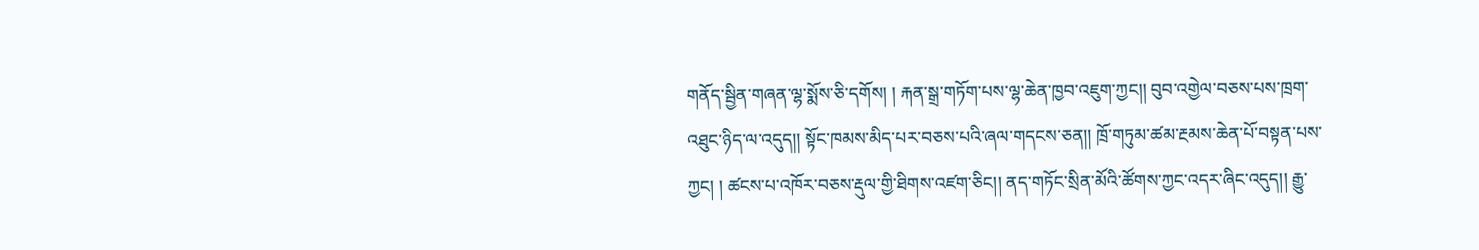གནོད་སྦྱིན་གཞན་ལྷ་སྨོས་ཅི་དགོས། ། རྐན་སྒྲ་གཏོག་པས་ལྷ་ཆེན་ཁྱབ་འཇུག་ཀྱང།། བུབ་འགྱེལ་བཅས་པས་ཁྲག་འཐུང་ཉིད་ལ་འདུད།། སྟོང་ཁམས་མིད་པར་བཅས་པའི་ཞལ་གདངས་ཅན།། ཁྲོ་གཏུམ་ཚམ་རྔམས་ཆེན་པོ་བསྟན་པས་ཀྱང། ། ཚངས་པ་འཁོར་བཅས་རྡུལ་གྱི་ཐིགས་འཛག་ཅིང།། ནད་གཏོང་སྲིན་མོའི་ཚོགས་ཀྱང་འདར་ཞིང་འདུད།། རྒྱུ་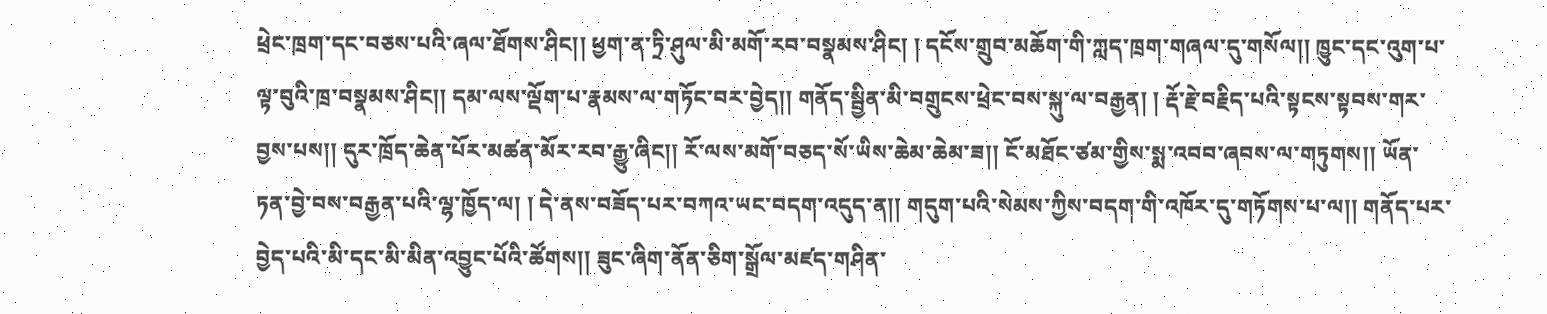ཕྲེང་ཁྲག་དང་བཅས་པའི་ཞལ་ཐོགས་ཤིང།། ཕྱག་ན་ཏྲི་ཤུལ་མི་མགོ་རབ་བསྣམས་ཤིང། ། དངོས་གྲུབ་མཆོག་གི་ཀླད་ཁྲག་གཞལ་དུ་གསོལ།། ཁྱུང་དང་འུག་པ་ལྟ་བུའི་ཁྲ་བསྣམས་ཤིང།། དམ་ལས་ལྡོག་པ་རྣམས་ལ་གཏོང་བར་བྱེད།། གནོད་སྦྱིན་མི་བགྲུངས་ཕྲེང་བས་སྐུ་ལ་བརྒྱན། ། རྡོ་རྗེ་བརྗིད་པའི་སྟངས་སྟབས་གར་བྱས་པས།། དུར་ཁྲོད་ཆེན་པོར་མཚན་མོར་རབ་རྒྱུ་ཞིང།། རོ་ལས་མགོ་བཅད་སོ་ཡིས་ཆེམ་ཆེམ་ཟ།། ངོ་མཐོང་ཙམ་གྱིས་སྨ་འབབ་ཞབས་ལ་གཏུགས།། ཡོན་ཏན་བྱེ་བས་བརྒྱན་པའི་ལྷ་ཁྱོད་ལ། ། དེ་ནས་བཟོད་པར་བཀའ་ཡང་བདག་འདུད་ན།། གདུག་པའི་སེམས་ཀྱིས་བདག་གི་འཁོར་དུ་གཏོགས་པ་ལ།། གནོད་པར་བྱེད་པའི་མི་དང་མི་མིན་འབྱུང་པོའི་ཚོགས།། ཟུང་ཞིག་ནོན་ཅིག་སྒྲོལ་མཛད་གཤིན་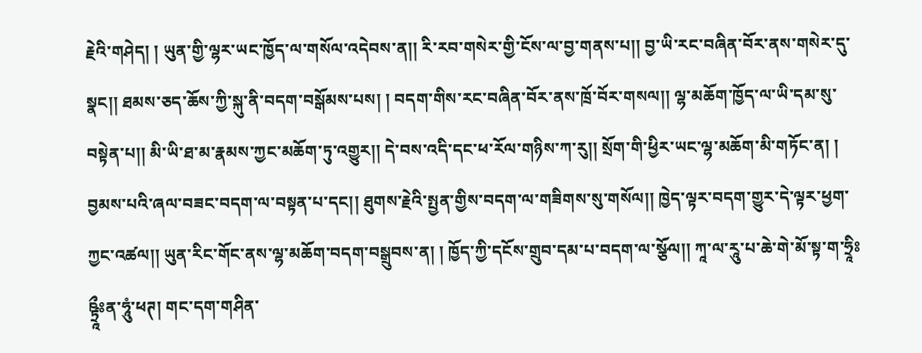རྗེའི་གཤེད། ། ཡུན་གྱི་ལྷར་ཡང་ཁྱོད་ལ་གསོལ་འདེབས་ན།། རི་རབ་གསེར་གྱི་ངོས་ལ་བྱ་གནས་པ།། བྱ་ཡི་རང་བཞིན་བོར་ནས་གསེར་དུ་སྣང།། ཐམས་ཅད་ཆོས་ཀྱི་སྐུ་ནི་བདག་བསྒོམས་པས། ། བདག་གིས་རང་བཞིན་བོར་ནས་ཁྲོ་བོར་གསལ།། ལྷ་མཆོག་ཁྱོད་ལ་ཡི་དམ་སུ་བསྟེན་པ།། མི་ཡི་ཐ་མ་རྣམས་ཀྱང་མཆོག་ཏུ་འགྱུར།། དེ་བས་འདི་དང་ཕ་རོལ་གཉིས་ཀ་རུ།། སྲོག་གི་ཕྱིར་ཡང་ལྷ་མཆོག་མི་གཏོང་ན། ། བྱམས་པའི་ཞལ་བཟང་བདག་ལ་བསྟན་པ་དང།། ཐུགས་རྗེའི་སྤྱན་གྱིས་བདག་ལ་གཟིགས་སུ་གསོལ།། ཁྱེད་ལྟར་བདག་གྱུར་དེ་ལྟར་ཕྱག་ཀྱང་འཚལ།། ཡུན་རིང་གོང་ནས་ལྷ་མཆོག་བདག་བསྒྲུབས་ན། ། ཁྱོད་ཀྱི་དངོས་གྲུབ་དམ་པ་བདག་ལ་སྩོལ།། ཀཱ་ལ་རཱུ་པ་ཆེ་གེ་མོ་སྟ་ག་ཧྲཱིཿཥྟྲཱྀཿན་ཧཱུཾ་ཕཊ། གང་དག་གཤིན་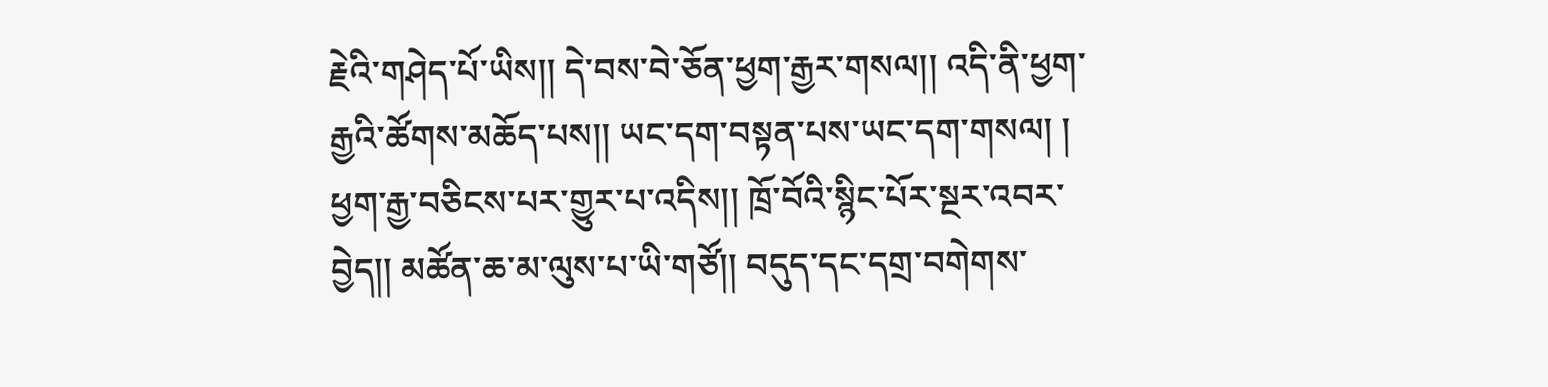རྗེའི་གཤེད་པོ་ཡིས།། དེ་བས་བེ་ཅོན་ཕྱག་རྒྱར་གསལ།། འདི་ནི་ཕྱག་རྒྱའི་ཚོགས་མཆོད་པས།། ཡང་དག་བསྟན་པས་ཡང་དག་གསལ། ། ཕྱག་རྒྱ་བཅིངས་པར་གྱུར་པ་འདིས།། ཁྲོ་བོའི་སྙིང་པོར་སྔར་འབར་བྱེད།། མཚོན་ཆ་མ་ལུས་པ་ཡི་གཙོ།། བདུད་དང་དགྲ་བགེགས་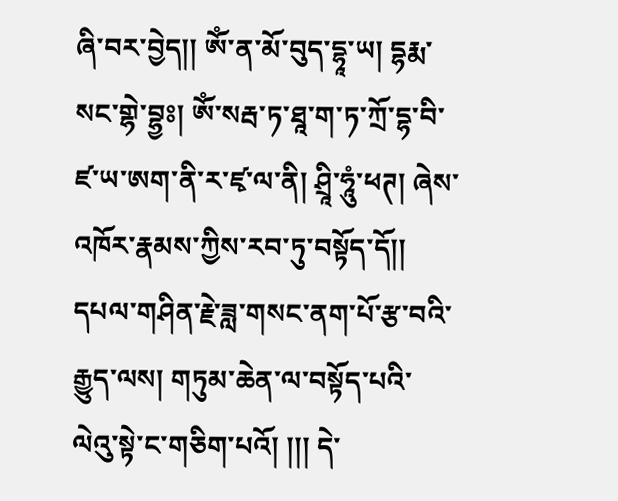ཞི་བར་བྱེད།། ཨོཾ་ན་མོ་བུད་དྷཱ་ཡ། དྷརྨ་སང་གྷེ་བྷྱཿ། ཨོཾ་སརྦ་ཏ་ཐཱ་ག་ཏ་ཀྲོ་དྷ་བི་ཛ་ཡ་ཨག་ནི་ར་ཛྭ་ལ་ནི། ཤྲཱི་ཧཱུཾ་ཕཊ། ཞེས་འཁོར་རྣམས་ཀྱིས་རབ་ཏུ་བསྟོད་དོ།། དཔལ་གཤིན་རྗེ་ཟླ་གསང་ནག་པོ་རྩ་བའི་རྒྱུད་ལས། གཏུམ་ཆེན་ལ་བསྟོད་པའི་ལེའུ་སྟེ་ང་གཅིག་པའོ། །།། དེ་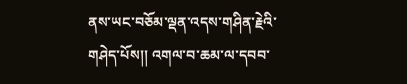ནས་ཡང་བཅོམ་ལྡན་འདས་གཤིན་རྗེའི་གཤེད་པོས།། འགལ་བ་ཆམ་ལ་དབབ་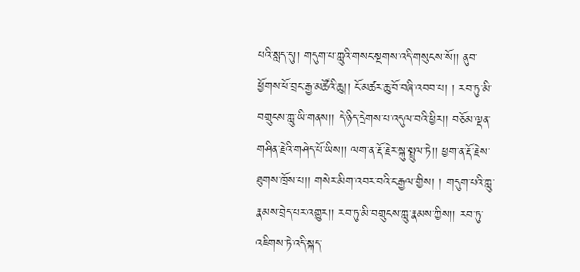པའི་སླད་དུ།། གདུག་པ་ཀླུའི་གསང་སྔགས་འདི་གསུངས་སོ།། ནུབ་ཕྱོགས་ཕོ་བྲང་རྒྱ་མཚོའི་ཆུ།། ངོ་མཚར་ཆུ་བོ་བཞི་འབབ་པ། ། རབ་ཏུ་མི་བགྲུངས་ཀླུ་ཡི་གནས།། དེ་ཉིད་དྲེགས་པ་འདུལ་བའི་ཕྱིར།། བཅོམ་ལྡན་གཤིན་རྗེའི་གཤེད་པོ་ཡིས།། ལག་ན་རྡོ་རྗེར་སྐུ་སྤྲུལ་ཏེ།། ཕྱག་ན་རྡོ་རྗེས་ཐུགས་ཁྲོས་པ།། གསེར་མིག་འབར་བའི་ང་རྒྱལ་གྱིས། ། གདུག་པའི་ཀླུ་རྣམས་བྲེད་པར་འགྱུར།། རབ་ཏུ་མི་བགྲུངས་ཀླུ་རྣམས་ཀྱིས།། རབ་ཏུ་འཇིགས་ཏེ་འདི་སྐད་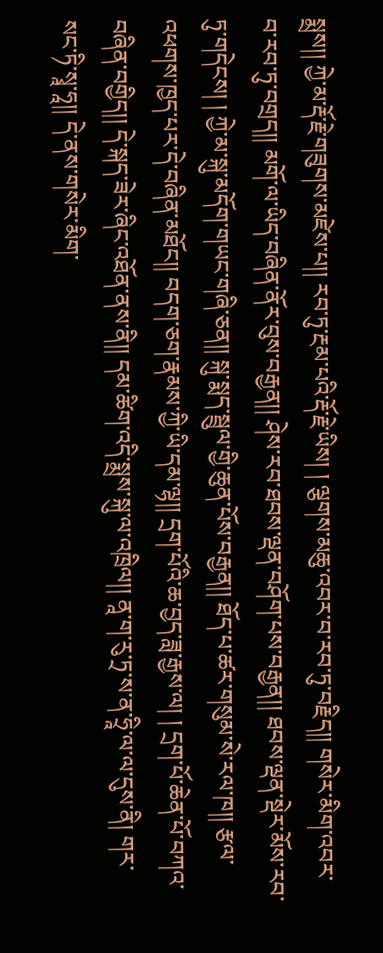སྨྲས།། ཀྱེ་མ་རྡོ་རྗེ་གཟུགས་མཛེས་པ།། རབ་ཏུ་རྔམ་པའི་རྡོ་རྗེ་ཡིས། ། ལྕགས་མཆུ་འབར་བ་རབ་ཏུ་བརྗིད།། གསེར་མིག་འབར་བ་རབ་ཏུ་བགྲད།། མགོ་ལ་ཡིད་བཞིན་ནོར་བུས་བརྒྱན།། ཤེས་རབ་ཐབས་ལྡན་བཤོག་པས་བརྒྱན།། ཐབས་ལྡན་སྡེར་མོས་རབ་ཏུ་གདེངས། ། ཀྱེ་མ་སྐུ་མདོག་གཡང་གཞི་ཅན།། སྐུ་སྨད་སྦྲུལ་གྱི་ཆུན་པོས་བརྒྱན།། ཐོད་པ་ཚར་གསུམ་སེ་རལ་ཁ།། རྩལ་འཕགས་ཁྱད་པར་དེ་བཞིན་མཐོང།། བདག་ཅག་རྣམས་ཀྱི་ཡི་དམ་ལྷ།། དྲག་པོའི་ཆ་བྱད་ཟླ་རྒྱས་ལ། ། དྲག་པོ་ཆེན་པོ་བཀའ་བཞིན་བགྱིད།། དེ་སྐད་ཟེར་ཞིང་འཐོན་ནས་ནི།། དམ་ཚིག་འདི་སྨྲས་སྐུ་ལ་འཁྲིལ།། ནཱ་ག་རུ་ཏྲ་ས་ན་ཧྲཱི་ལ་ལ་དུས་ནི། གར་སང་ཏི་སྭཱ་ཧཱ།། དེ་ནས་གསེར་མིག་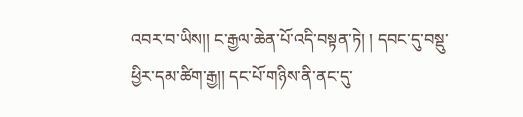འབར་བ་ཡིས།། ང་རྒྱལ་ཆེན་པོ་འདི་བསྟན་ཏེ། ། དབང་དུ་བསྡུ་ཕྱིར་དམ་ཚིག་རྒྱ།། དང་པོ་གཉིས་ནི་ནང་དུ་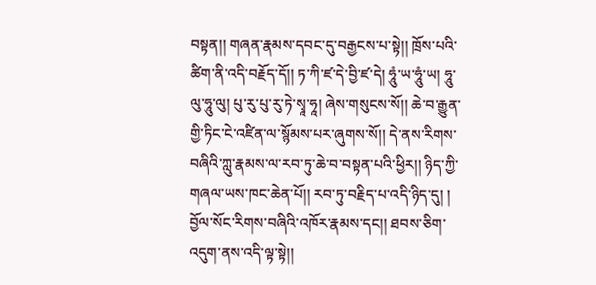བསྟན།། གཞན་རྣམས་དབང་དུ་བརྒྱངས་པ་སྟེ།། ཁྲོས་པའི་ཚིག་ནི་འདི་བརྗོད་དོ།། ཏ་ཀི་ཛ་དེ་བྱི་ཛ་དེ། ཧཱུཾ་ཡ་ཧཱུཾ་ཡ། ཧཱུ་ལུ་ཧཱུ་ལུ། པུ་རུ་པུ་རུ་ཏེ་སྭཱ་ཧཱ། ཞེས་གསུངས་སོ།། ཆེ་བ་རྒྱུན་གྱི་ཏིང་ངེ་འཛིན་ལ་སྙོམས་པར་ཞུགས་སོ།། དེ་ནས་རིགས་བཞིའི་ཀླུ་རྣམས་ལ་རབ་ཏུ་ཆེ་བ་བསྟན་པའི་ཕྱིར།། ཉིད་ཀྱི་གཞལ་ཡས་ཁང་ཆེན་པོ།། རབ་ཏུ་བརྗིད་པ་འདི་ཉིད་དུ། ། བྱོལ་སོང་རིགས་བཞིའི་འཁོར་རྣམས་དང།། ཐབས་ཅིག་འདུག་ནས་འདི་ལྟ་སྟེ།།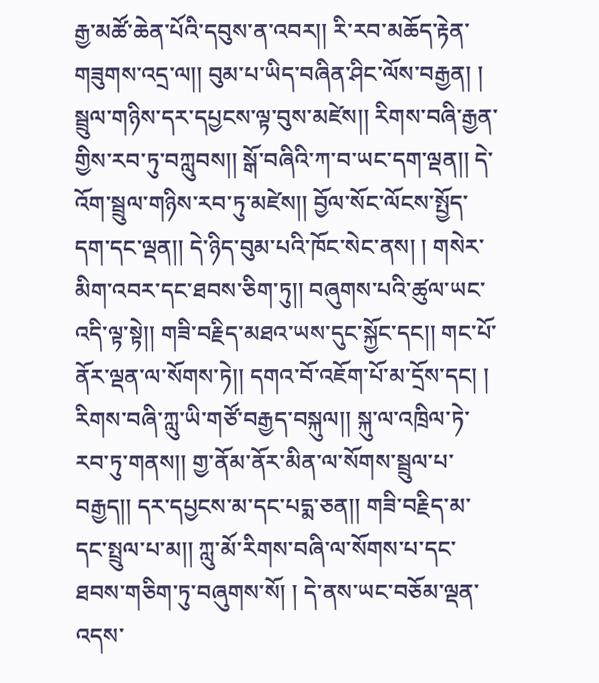རྒྱ་མཚོ་ཆེན་པོའི་དབུས་ན་འབར།། རི་རབ་མཆོད་རྟེན་གཟུགས་འདྲ་ལ།། བུམ་པ་ཡིད་བཞིན་ཤིང་ལོས་བརྒྱན། ། སྦྲུལ་གཉིས་དར་དཔྱངས་ལྟ་བུས་མཛེས།། རིགས་བཞི་རྒྱན་གྱིས་རབ་ཏུ་བཀླུབས།། སྒོ་བཞིའི་ཀ་བ་ཡང་དག་ལྡན།། དེ་འོག་སྦྲུལ་གཉིས་རབ་ཏུ་མཛེས།། བྱོལ་སོང་ལོངས་སྤྱོད་དག་དང་ལྡན།། དེ་ཉིད་བུམ་པའི་ཁོང་སེང་ནས། ། གསེར་མིག་འབར་དང་ཐབས་ཅིག་ཏུ།། བཞུགས་པའི་ཚུལ་ཡང་འདི་ལྟ་སྟེ།། གཟི་བརྗིད་མཐའ་ཡས་དུང་སྐྱོང་དང།། གང་པོ་ནོར་ལྡན་ལ་སོགས་ཏེ།། དགའ་བོ་འཇོག་པོ་མ་དྲོས་དང། ། རིགས་བཞི་ཀླུ་ཡི་གཙོ་བརྒྱད་བསྐུལ།། སྐུ་ལ་འཁྲིལ་ཏེ་རབ་ཏུ་གནས།། གྱ་ནོམ་ནོར་མིན་ལ་སོགས་སྦྲུལ་པ་བརྒྱད།། དར་དཔྱངས་མ་དང་པདྨ་ཅན།། གཟི་བརྗིད་མ་དང་སྤྲུལ་པ་མ།། ཀླུ་མོ་རིགས་བཞི་ལ་སོགས་པ་དང་ཐབས་གཅིག་ཏུ་བཞུགས་སོ། ། དེ་ནས་ཡང་བཅོམ་ལྡན་འདས་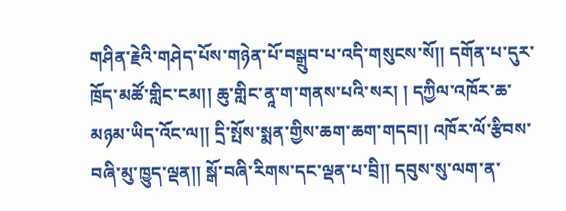གཤིན་རྗེའི་གཤེད་པོས་གཉེན་པོ་བསྒྲུབ་པ་འདི་གསུངས་སོ།། དགོན་པ་དུར་ཁྲོད་མཚོ་གླིང་ངམ།། ཆུ་གླིང་ནཱ་ག་གནས་པའི་སར། ། དཀྱིལ་འཁོར་ཆ་མཉམ་ཡིད་འོང་ལ།། དྲི་སྤོས་སྨན་གྱིས་ཆག་ཆག་གདབ།། འཁོར་ལོ་རྩིབས་བཞི་མུ་ཁྱུད་ལྡན།། སྒོ་བཞི་རིགས་དང་ལྡན་པ་བྲི།། དབུས་སུ་ལག་ན་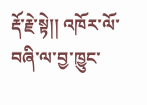རྡོ་རྗེ་སྟེ།། འཁོར་ལོ་བཞི་ལ་བྱ་ཁྱུང་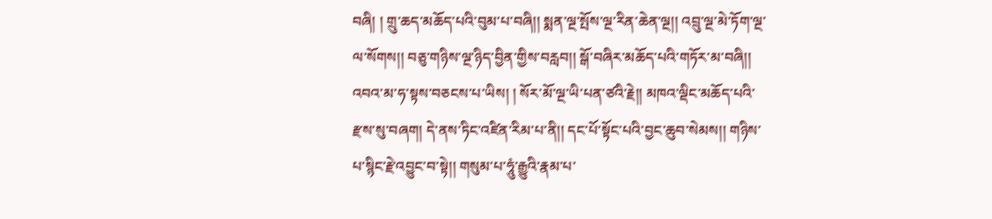བཞི། ། གྲུ་ཆད་མཆོད་པའི་བུམ་པ་བཞི།། སྨན་ལྔ་སྤོས་ལྔ་རིན་ཆེན་ལྔ།། འབྲུ་ལྔ་མེ་ཏོག་ལྔ་ལ་སོགས།། བཅུ་གཉིས་ལྔ་ཉིད་བྱིན་གྱིས་བརླབ།། སྒོ་བཞིར་མཆོད་པའི་གཏོར་མ་བཞི།། འབའ་མ་ཧ་སྟས་བཅངས་པ་ཡིས། ། སོར་མོ་ལྔ་ཡི་པན་ཙའི་རྗེ།། མཁའ་ལྡིང་མཆོད་པའི་རྫས་སུ་བཞག། དེ་ནས་ཏིང་འཛིན་རིམ་པ་ནི།། དང་པོ་སྟོང་པའི་བྱང་ཆུབ་སེམས།། གཉིས་པ་སྙིང་རྗེ་འབྱུང་བ་སྟེ།། གསུམ་པ་ཧཱུཾ་རྒྱུའི་རྣམ་པ་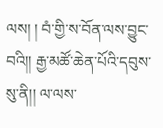ལས། ། བཾ་གྱི་ས་བོན་ལས་བྱུང་བའི།། རྒྱ་མཚོ་ཆེན་པོའི་དབུས་སུ་ནི།། ལ་ལས་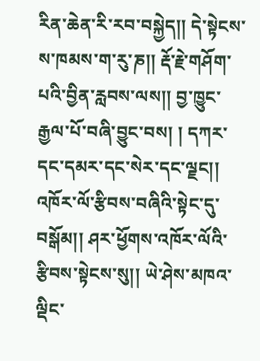རིན་ཆེན་རི་རབ་བསྐྱེད།། དེ་སྟེངས་ས་ཁམས་ག་རུ་ཎ།། རྡོ་རྗེ་གཤོག་པའི་བྱིན་རླབས་ལས།། བྱ་ཁྱུང་རྒྱལ་པོ་བཞི་བྱུང་བས། ། དཀར་དང་དམར་དང་སེར་དང་ལྗང།། འཁོར་ལོ་རྩིབས་བཞིའི་སྟེང་དུ་བསྒོམ།། ཤར་ཕྱོགས་འཁོར་ལོའི་རྩིབས་སྟེངས་སུ།། ཡེ་ཤེས་མཁའ་ལྡིང་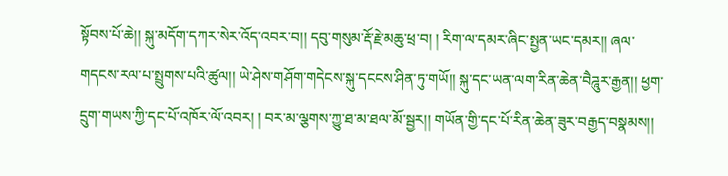སྟོབས་པོ་ཆེ།། སྐུ་མདོག་དཀར་སེར་འོད་འབར་བ།། དབུ་གསུམ་རྡོ་རྗེ་མཆུ་ཕྲ་བ། ། རིག་ལ་དམར་ཞིང་སྤྱན་ཡང་དམར།། ཞལ་གདངས་རལ་པ་སྤྲུགས་པའི་ཚུལ།། ཡེ་ཤེས་གཤོག་གདེངས་སྐུ་དངངས་ཤིན་ཏུ་གཡོ།། སྐུ་དང་ཡན་ལག་རིན་ཆེན་བཻཌཱུར་རྒྱན།། ཕྱག་དྲུག་གཡས་ཀྱི་དང་པོ་འཁོར་ལོ་འབར། ། བར་མ་ལྕགས་ཀྱུ་ཐ་མ་ཐལ་མོ་སྦྱར།། གཡོན་གྱི་དང་པོ་རིན་ཆེན་ཟུར་བརྒྱད་བསྣམས།།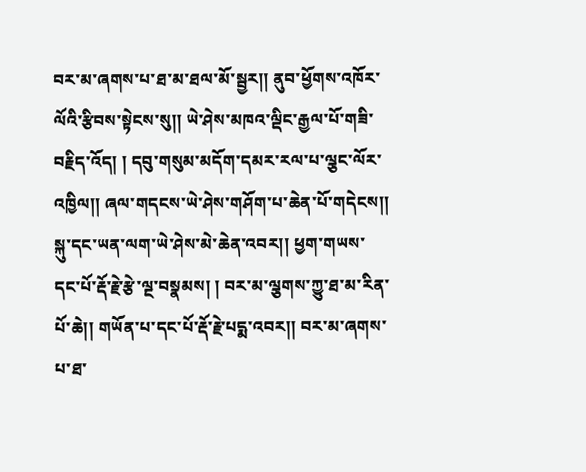བར་མ་ཞགས་པ་ཐ་མ་ཐལ་མོ་སྦྱར།། ནུབ་ཕྱོགས་འཁོར་ལོའི་རྩིབས་སྟེངས་སུ།། ཡེ་ཤེས་མཁའ་ལྡིང་རྒྱལ་པོ་གཟི་བརྗིད་འོད། ། དབུ་གསུམ་མདོག་དམར་རལ་པ་ལྕང་ལོར་འཁྱིལ།། ཞལ་གདངས་ཡེ་ཤེས་གཤོག་པ་ཆེན་པོ་གདེངས།། སྐུ་དང་ཡན་ལག་ཡེ་ཤེས་མེ་ཆེན་འབར།། ཕྱག་གཡས་དང་པོ་རྡོ་རྗེ་རྩེ་ལྔ་བསྣམས། ། བར་མ་ལྕགས་ཀྱུ་ཐ་མ་རིན་པོ་ཆེ།། གཡོན་པ་དང་པོ་རྡོ་རྗེ་པདྨ་འབར།། བར་མ་ཞགས་པ་ཐ་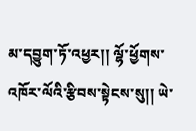མ་དབྱུག་ཏོ་འཕྱར།། ལྷོ་ཕྱོགས་འཁོར་ལོའི་རྩིབས་སྟེངས་སུ།། ཡེ་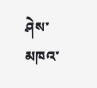ཤེས་མཁའ་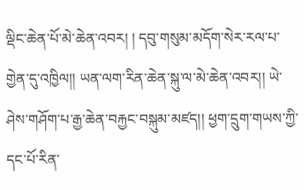ལྡིང་ཆེན་པོ་མེ་ཆེན་འབར། ། དབུ་གསུམ་མདོག་སེར་རལ་པ་གྱེན་དུ་འཁྱིལ།། ཡན་ལག་རིན་ཆེན་སྐུ་ལ་མེ་ཆེན་འབར།། ཡེ་ཤེས་གཤོག་པ་རྒྱ་ཆེན་བརྐྱང་བསྐུམ་མཛད།། ཕྱག་དྲུག་གཡས་ཀྱི་དང་པོ་རིན་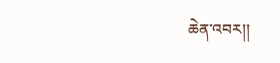ཆེན་འབར།།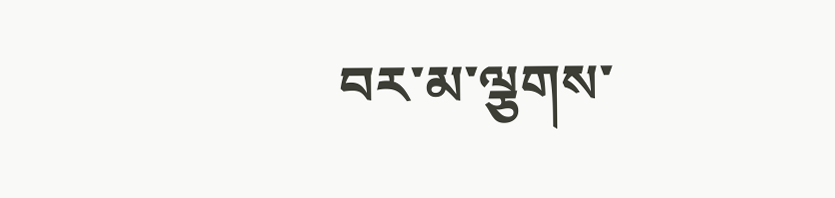བར་མ་ལྕགས་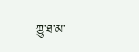ཀྱུ་ཐ་མ་